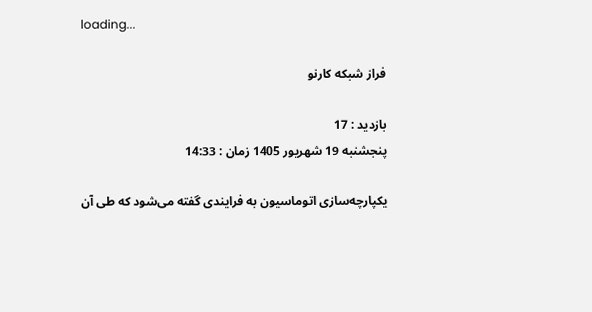loading...

فراز شبکه کارنو

بازدید : 17
پنجشنبه 19 شهريور 1405 زمان : 14:33

یکپارچه‌سازی اتوماسیون به فرایندی گفته می‌شود که طی آن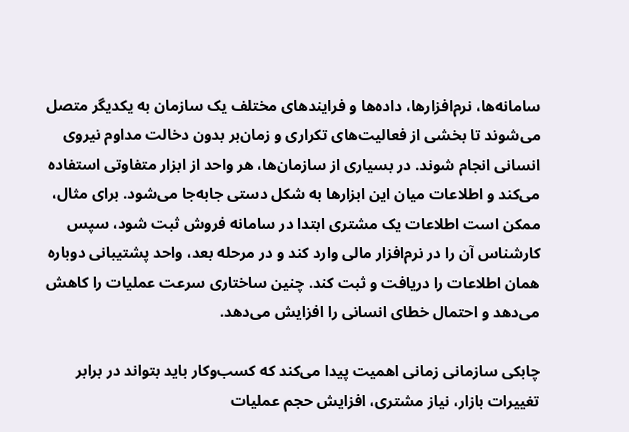سامانه‌ها، نرم‌افزارها، داده‌ها و فرایندهای مختلف یک سازمان به یکدیگر متصل می‌شوند تا بخشی از فعالیت‌های تکراری و زمان‌بر بدون دخالت مداوم نیروی انسانی انجام شوند. در بسیاری از سازمان‌ها، هر واحد از ابزار متفاوتی استفاده می‌کند و اطلاعات میان این ابزارها به شکل دستی جابه‌جا می‌شود. برای مثال، ممکن است اطلاعات یک مشتری ابتدا در سامانه فروش ثبت شود، سپس کارشناس آن را در نرم‌افزار مالی وارد کند و در مرحله بعد، واحد پشتیبانی دوباره همان اطلاعات را دریافت و ثبت کند. چنین ساختاری سرعت عملیات را کاهش می‌دهد و احتمال خطای انسانی را افزایش می‌دهد.

چابکی سازمانی زمانی اهمیت پیدا می‌کند که کسب‌وکار باید بتواند در برابر تغییرات بازار، نیاز مشتری، افزایش حجم عملیات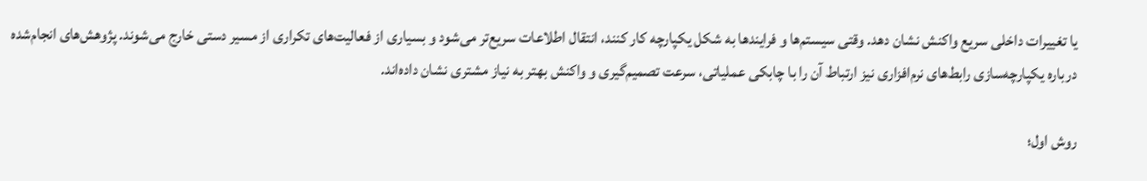یا تغییرات داخلی سریع واکنش نشان دهد. وقتی سیستم‌ها و فرایندها به شکل یکپارچه کار کنند، انتقال اطلاعات سریع‌تر می‌شود و بسیاری از فعالیت‌های تکراری از مسیر دستی خارج می‌شوند. پژوهش‌های انجام‌شده درباره یکپارچه‌سازی رابط‌های نرم‌افزاری نیز ارتباط آن را با چابکی عملیاتی، سرعت تصمیم‌گیری و واکنش بهتر به نیاز مشتری نشان داده‌اند.

روش اول؛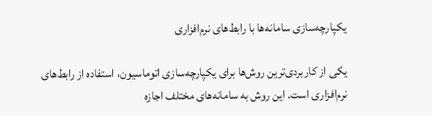یکپارچه‌سازی سامانه‌ها با رابط‌های نرم‌افزاری

یکی از کاربردی‌ترین روش‌ها برای یکپارچه‌سازی اتوماسیون، استفاده از رابط‌های نرم‌افزاری است. این روش به سامانه‌های مختلف اجازه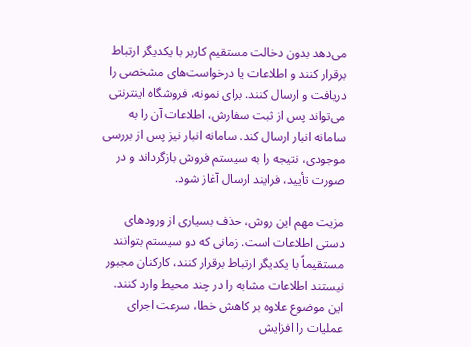می‌دهد بدون دخالت مستقیم کاربر با یکدیگر ارتباط برقرار کنند و اطلاعات یا درخواست‌های مشخصی را دریافت و ارسال کنند. برای نمونه، فروشگاه اینترنتی می‌تواند پس از ثبت سفارش، اطلاعات آن را به سامانه انبار ارسال کند. سامانه انبار نیز پس از بررسی موجودی، نتیجه را به سیستم فروش بازگرداند و در صورت تأیید، فرایند ارسال آغاز شود.

مزیت مهم این روش، حذف بسیاری از ورودهای دستی اطلاعات است. زمانی که دو سیستم بتوانند مستقیماً با یکدیگر ارتباط برقرار کنند، کارکنان مجبور نیستند اطلاعات مشابه را در چند محیط وارد کنند. این موضوع علاوه بر کاهش خطا، سرعت اجرای عملیات را افزایش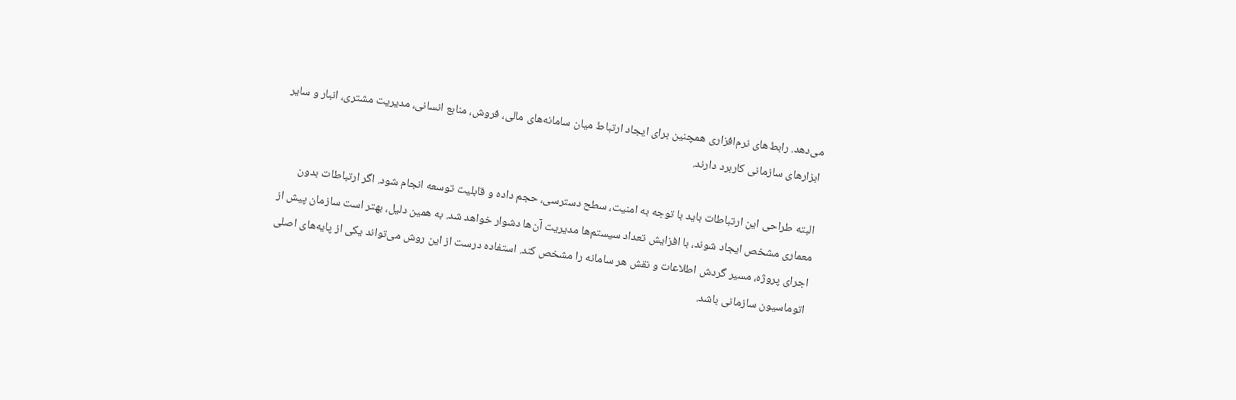می‌دهد. رابط‌های نرم‌افزاری همچنین برای ایجاد ارتباط میان سامانه‌های مالی، فروش، منابع انسانی، مدیریت مشتری، انبار و سایر ابزارهای سازمانی کاربرد دارند.

البته طراحی این ارتباطات باید با توجه به امنیت، سطح دسترسی، حجم داده و قابلیت توسعه انجام شود. اگر ارتباطات بدون معماری مشخص ایجاد شوند، با افزایش تعداد سیستم‌ها مدیریت آن‌ها دشوار خواهد شد. به همین دلیل، بهتر است سازمان پیش از اجرای پروژه، مسیر گردش اطلاعات و نقش هر سامانه را مشخص کند. استفاده درست از این روش می‌تواند یکی از پایه‌های اصلی اتوماسیون سازمانی باشد.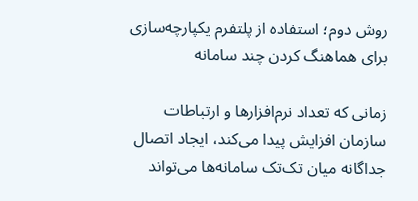روش دوم؛ استفاده از پلتفرم یکپارچه‌سازی برای هماهنگ کردن چند سامانه

زمانی که تعداد نرم‌افزارها و ارتباطات سازمان افزایش پیدا می‌کند، ایجاد اتصال جداگانه میان تک‌تک سامانه‌ها می‌تواند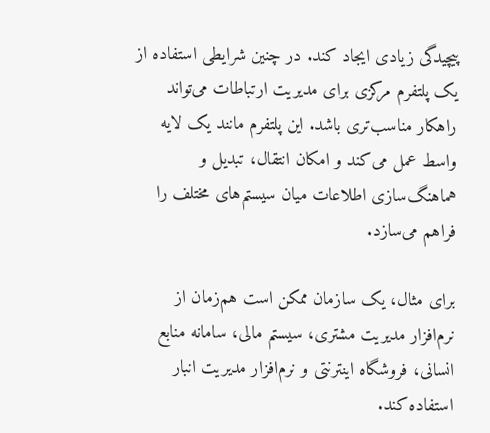پیچیدگی زیادی ایجاد کند. در چنین شرایطی استفاده از یک پلتفرم مرکزی برای مدیریت ارتباطات می‌تواند راهکار مناسب‌تری باشد. این پلتفرم مانند یک لایه واسط عمل می‌کند و امکان انتقال، تبدیل و هماهنگ‌سازی اطلاعات میان سیستم‌های مختلف را فراهم می‌سازد.

برای مثال، یک سازمان ممکن است هم‌زمان از نرم‌افزار مدیریت مشتری، سیستم مالی، سامانه منابع انسانی، فروشگاه اینترنتی و نرم‌افزار مدیریت انبار استفاده کند.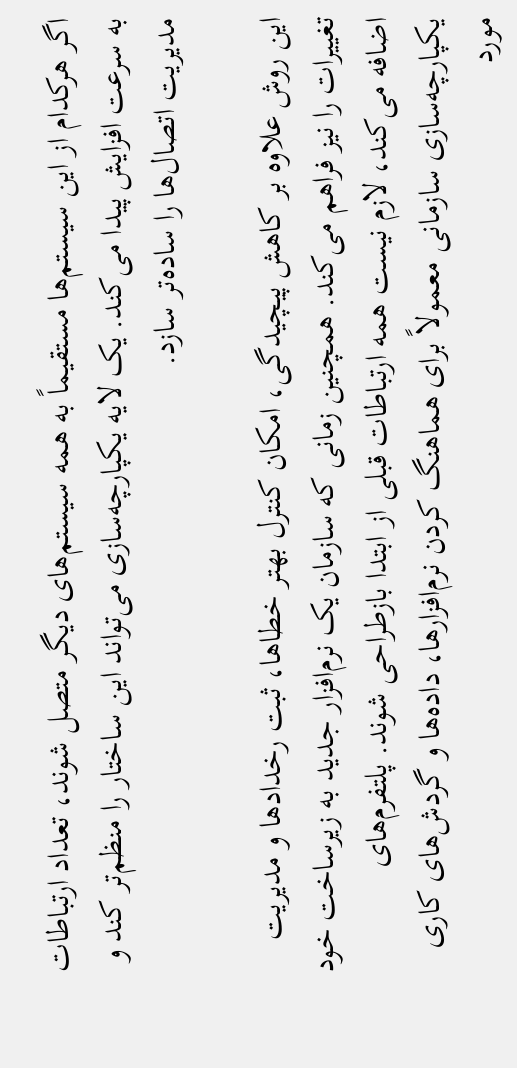اگر هرکدام از این سیستم‌ها مستقیماً به همه سیستم‌های دیگر متصل شوند، تعداد ارتباطات به سرعت افزایش پیدا می‌کند. یک لایه یکپارچه‌سازی می‌تواند این ساختار را منظم‌تر کند و مدیریت اتصال‌ها را ساده‌تر سازد.

این روش علاوه بر کاهش پیچیدگی، امکان کنترل بهتر خطاها، ثبت رخدادها و مدیریت تغییرات را نیز فراهم می‌کند. همچنین زمانی که سازمان یک نرم‌افزار جدید به زیرساخت خود اضافه می‌کند، لازم نیست همه ارتباطات قبلی از ابتدا بازطراحی شوند. پلتفرم‌های یکپارچه‌سازی سازمانی معمولاً برای هماهنگ کردن نرم‌افزارها، داده‌ها و گردش‌های کاری مورد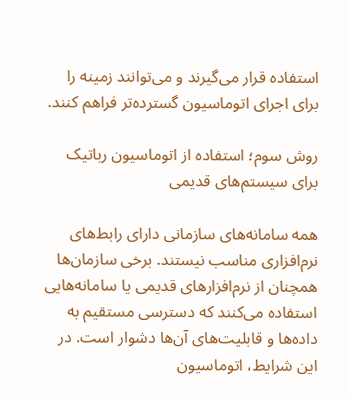استفاده قرار می‌گیرند و می‌توانند زمینه را برای اجرای اتوماسیون گسترده‌تر فراهم کنند.

روش سوم؛ استفاده از اتوماسیون رباتیک برای سیستم‌های قدیمی

همه سامانه‌های سازمانی دارای رابط‌های نرم‌افزاری مناسب نیستند. برخی سازمان‌ها همچنان از نرم‌افزارهای قدیمی یا سامانه‌هایی استفاده می‌کنند که دسترسی مستقیم به داده‌ها و قابلیت‌های آن‌ها دشوار است. در این شرایط، اتوماسیون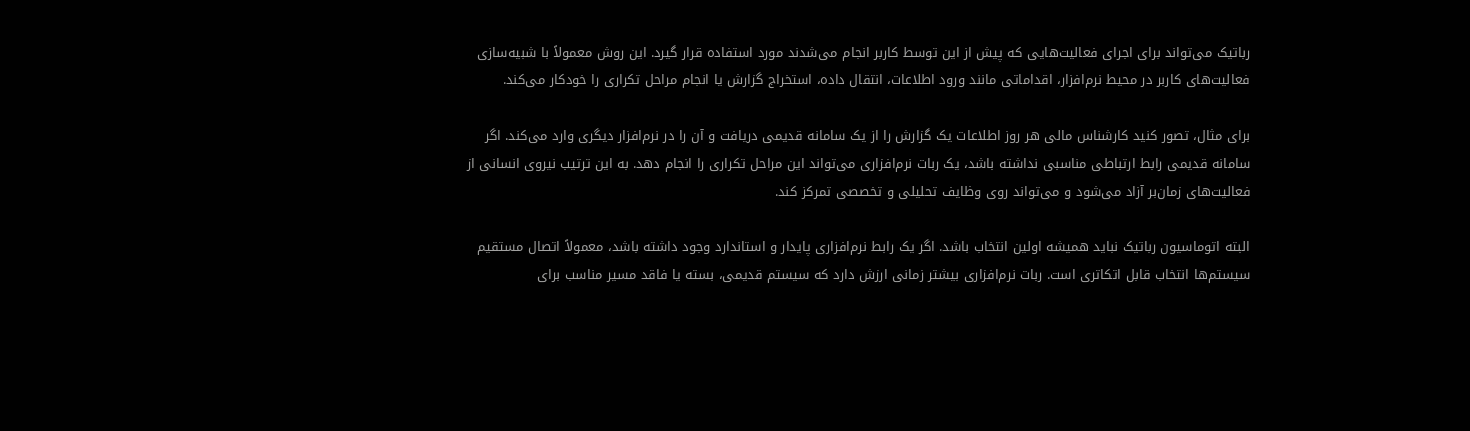رباتیک می‌تواند برای اجرای فعالیت‌هایی که پیش از این توسط کاربر انجام می‌شدند مورد استفاده قرار گیرد. این روش معمولاً با شبیه‌سازی فعالیت‌های کاربر در محیط نرم‌افزار، اقداماتی مانند ورود اطلاعات، انتقال داده، استخراج گزارش یا انجام مراحل تکراری را خودکار می‌کند.

برای مثال، تصور کنید کارشناس مالی هر روز اطلاعات یک گزارش را از یک سامانه قدیمی دریافت و آن را در نرم‌افزار دیگری وارد می‌کند. اگر سامانه قدیمی رابط ارتباطی مناسبی نداشته باشد، یک ربات نرم‌افزاری می‌تواند این مراحل تکراری را انجام دهد. به این ترتیب نیروی انسانی از فعالیت‌های زمان‌بر آزاد می‌شود و می‌تواند روی وظایف تحلیلی و تخصصی تمرکز کند.

البته اتوماسیون رباتیک نباید همیشه اولین انتخاب باشد. اگر یک رابط نرم‌افزاری پایدار و استاندارد وجود داشته باشد، معمولاً اتصال مستقیم سیستم‌ها انتخاب قابل اتکاتری است. ربات نرم‌افزاری بیشتر زمانی ارزش دارد که سیستم قدیمی، بسته یا فاقد مسیر مناسب برای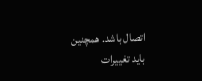اتصال باشد. همچنین باید تغییرات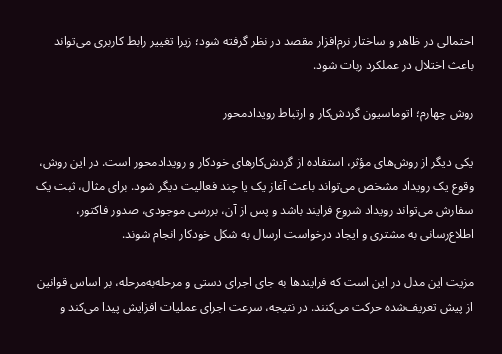احتمالی در ظاهر و ساختار نرم‌افزار مقصد در نظر گرفته شود؛ زیرا تغییر رابط کاربری می‌تواند باعث اختلال در عملکرد ربات شود.

روش چهارم؛ اتوماسیون گردش‌کار و ارتباط رویدادمحور

یکی دیگر از روش‌های مؤثر، استفاده از گردش‌کارهای خودکار و رویدادمحور است. در این روش، وقوع یک رویداد مشخص می‌تواند باعث آغاز یک یا چند فعالیت دیگر شود. برای مثال، ثبت یک سفارش می‌تواند رویداد شروع فرایند باشد و پس از آن، بررسی موجودی، صدور فاکتور، اطلاع‌رسانی به مشتری و ایجاد درخواست ارسال به شکل خودکار انجام شوند.

مزیت این مدل در این است که فرایندها به جای اجرای دستی و مرحله‌به‌مرحله، بر اساس قوانین از پیش تعریف‌شده حرکت می‌کنند. در نتیجه، سرعت اجرای عملیات افزایش پیدا می‌کند و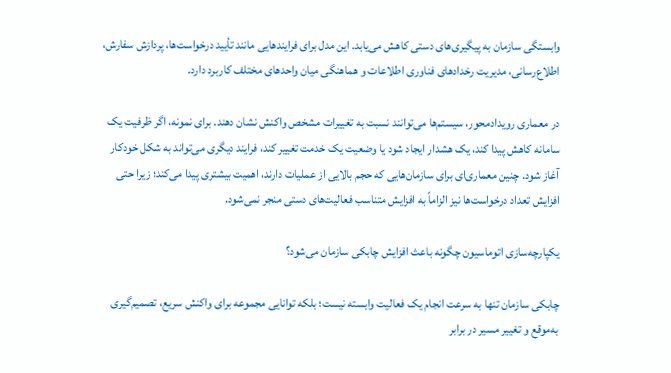وابستگی سازمان به پیگیری‌های دستی کاهش می‌یابد. این مدل برای فرایندهایی مانند تأیید درخواست‌ها، پردازش سفارش، اطلاع‌رسانی، مدیریت رخدادهای فناوری اطلاعات و هماهنگی میان واحدهای مختلف کاربرد دارد.

در معماری رویدادمحور، سیستم‌ها می‌توانند نسبت به تغییرات مشخص واکنش نشان دهند. برای نمونه، اگر ظرفیت یک سامانه کاهش پیدا کند، یک هشدار ایجاد شود یا وضعیت یک خدمت تغییر کند، فرایند دیگری می‌تواند به شکل خودکار آغاز شود. چنین معماری‌ای برای سازمان‌هایی که حجم بالایی از عملیات دارند، اهمیت بیشتری پیدا می‌کند؛ زیرا حتی افزایش تعداد درخواست‌ها نیز الزاماً به افزایش متناسب فعالیت‌های دستی منجر نمی‌شود.

یکپارچه‌سازی اتوماسیون چگونه باعث افزایش چابکی سازمان می‌شود؟

چابکی سازمان تنها به سرعت انجام یک فعالیت وابسته نیست؛ بلکه توانایی مجموعه برای واکنش سریع، تصمیم‌گیری به‌موقع و تغییر مسیر در برابر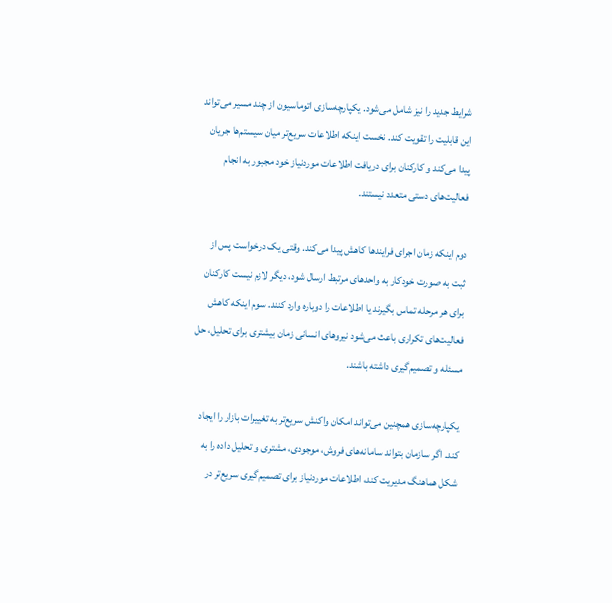شرایط جدید را نیز شامل می‌شود. یکپارچه‌سازی اتوماسیون از چند مسیر می‌تواند این قابلیت را تقویت کند. نخست اینکه اطلاعات سریع‌تر میان سیستم‌ها جریان پیدا می‌کند و کارکنان برای دریافت اطلاعات موردنیاز خود مجبور به انجام فعالیت‌های دستی متعدد نیستند.

دوم اینکه زمان اجرای فرایندها کاهش پیدا می‌کند. وقتی یک درخواست پس از ثبت به صورت خودکار به واحدهای مرتبط ارسال شود، دیگر لازم نیست کارکنان برای هر مرحله تماس بگیرند یا اطلاعات را دوباره وارد کنند. سوم اینکه کاهش فعالیت‌های تکراری باعث می‌شود نیروهای انسانی زمان بیشتری برای تحلیل، حل مسئله و تصمیم‌گیری داشته باشند.

یکپارچه‌سازی همچنین می‌تواند امکان واکنش سریع‌تر به تغییرات بازار را ایجاد کند. اگر سازمان بتواند سامانه‌های فروش، موجودی، مشتری و تحلیل داده را به شکل هماهنگ مدیریت کند، اطلاعات موردنیاز برای تصمیم‌گیری سریع‌تر در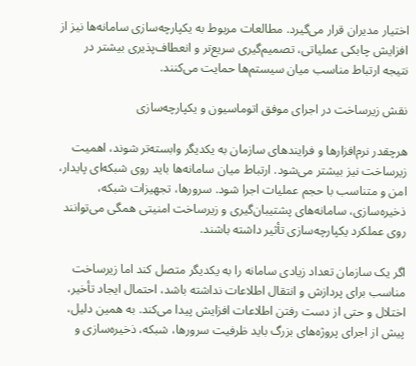اختیار مدیران قرار می‌گیرد. مطالعات مربوط به یکپارچه‌سازی سامانه‌ها نیز از افزایش چابکی عملیاتی، تصمیم‌گیری سریع‌تر و انعطاف‌پذیری بیشتر در نتیجه ارتباط مناسب میان سیستم‌ها حمایت می‌کنند.

نقش زیرساخت در اجرای موفق اتوماسیون و یکپارچه‌سازی

هرچقدر نرم‌افزارها و فرایندهای سازمان به یکدیگر وابسته‌تر شوند، اهمیت زیرساخت نیز بیشتر می‌شود. ارتباط میان سامانه‌ها باید روی شبکه‌ای پایدار، امن و متناسب با حجم عملیات اجرا شود. سرورها، تجهیزات شبکه، ذخیره‌سازی، سامانه‌های پشتیبان‌گیری و زیرساخت امنیتی همگی می‌توانند روی عملکرد یکپارچه‌سازی تأثیر داشته باشند.

اگر یک سازمان تعداد زیادی سامانه را به یکدیگر متصل کند اما زیرساخت مناسب برای پردازش و انتقال اطلاعات نداشته باشد، احتمال ایجاد تأخیر، اختلال و حتی از دست رفتن اطلاعات افزایش پیدا می‌کند. به همین دلیل، پیش از اجرای پروژه‌های بزرگ باید ظرفیت سرورها، شبکه، ذخیره‌سازی و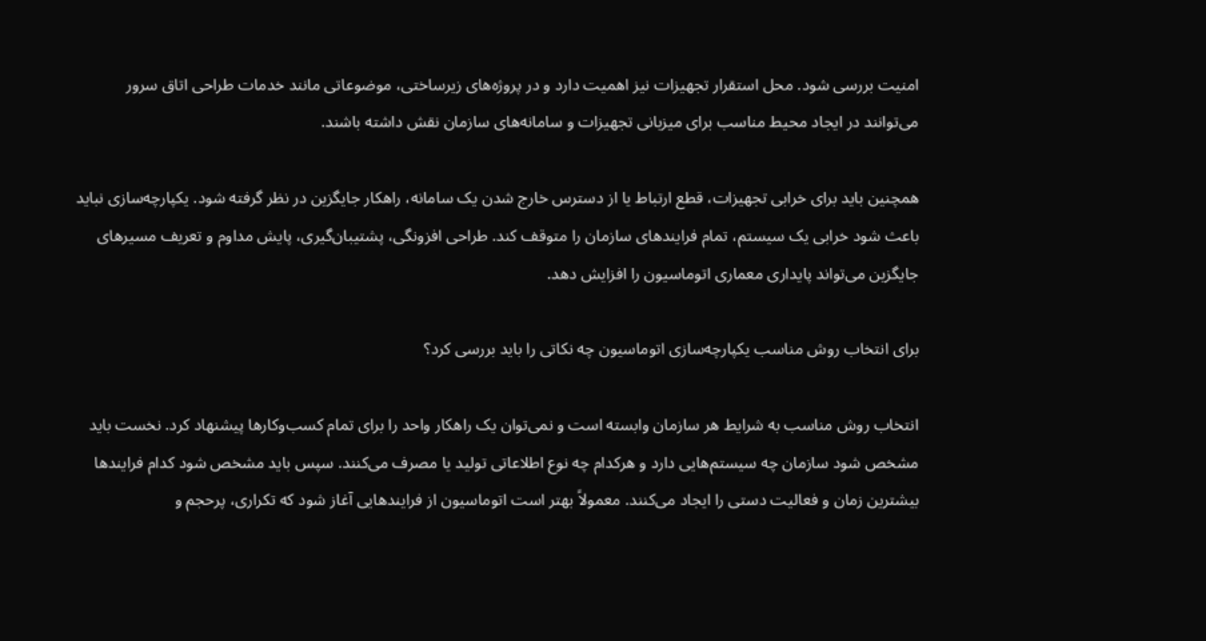امنیت بررسی شود. محل استقرار تجهیزات نیز اهمیت دارد و در پروژه‌های زیرساختی، موضوعاتی مانند خدمات طراحی اتاق سرور می‌توانند در ایجاد محیط مناسب برای میزبانی تجهیزات و سامانه‌های سازمان نقش داشته باشند.

همچنین باید برای خرابی تجهیزات، قطع ارتباط یا از دسترس خارج شدن یک سامانه، راهکار جایگزین در نظر گرفته شود. یکپارچه‌سازی نباید باعث شود خرابی یک سیستم، تمام فرایندهای سازمان را متوقف کند. طراحی افزونگی، پشتیبان‌گیری، پایش مداوم و تعریف مسیرهای جایگزین می‌تواند پایداری معماری اتوماسیون را افزایش دهد.

برای انتخاب روش مناسب یکپارچه‌سازی اتوماسیون چه نکاتی را باید بررسی کرد؟

انتخاب روش مناسب به شرایط هر سازمان وابسته است و نمی‌توان یک راهکار واحد را برای تمام کسب‌وکارها پیشنهاد کرد. نخست باید مشخص شود سازمان چه سیستم‌هایی دارد و هرکدام چه نوع اطلاعاتی تولید یا مصرف می‌کنند. سپس باید مشخص شود کدام فرایندها بیشترین زمان و فعالیت دستی را ایجاد می‌کنند. معمولاً بهتر است اتوماسیون از فرایندهایی آغاز شود که تکراری، پرحجم و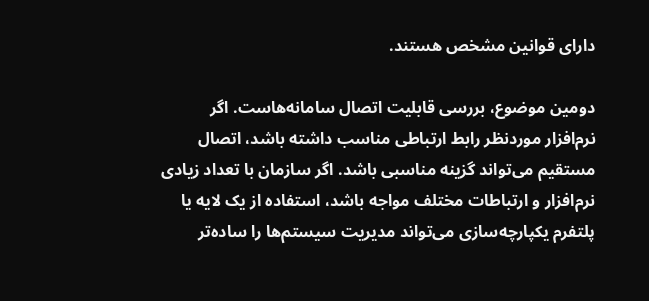دارای قوانین مشخص هستند.

دومین موضوع، بررسی قابلیت اتصال سامانه‌هاست. اگر نرم‌افزار موردنظر رابط ارتباطی مناسب داشته باشد، اتصال مستقیم می‌تواند گزینه مناسبی باشد. اگر سازمان با تعداد زیادی نرم‌افزار و ارتباطات مختلف مواجه باشد، استفاده از یک لایه یا پلتفرم یکپارچه‌سازی می‌تواند مدیریت سیستم‌ها را ساده‌تر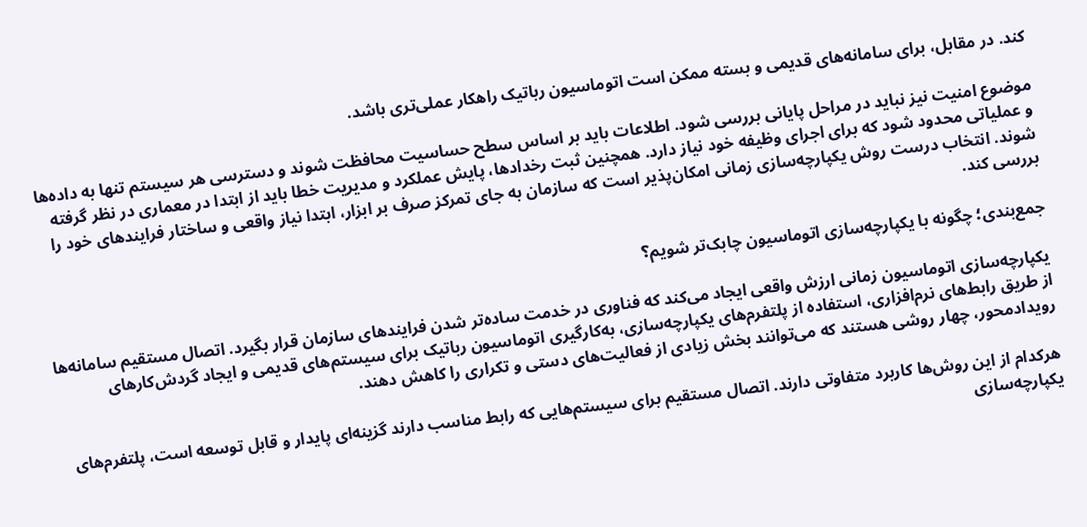کند. در مقابل، برای سامانه‌های قدیمی و بسته ممکن است اتوماسیون رباتیک راهکار عملی‌تری باشد.

موضوع امنیت نیز نباید در مراحل پایانی بررسی شود. اطلاعات باید بر اساس سطح حساسیت محافظت شوند و دسترسی هر سیستم تنها به داده‌ها و عملیاتی محدود شود که برای اجرای وظیفه خود نیاز دارد. همچنین ثبت رخدادها، پایش عملکرد و مدیریت خطا باید از ابتدا در معماری در نظر گرفته شوند. انتخاب درست روش یکپارچه‌سازی زمانی امکان‌پذیر است که سازمان به جای تمرکز صرف بر ابزار، ابتدا نیاز واقعی و ساختار فرایندهای خود را بررسی کند.

جمع‌بندی؛ چگونه با یکپارچه‌سازی اتوماسیون چابک‌تر شویم؟

یکپارچه‌سازی اتوماسیون زمانی ارزش واقعی ایجاد می‌کند که فناوری در خدمت ساده‌تر شدن فرایندهای سازمان قرار بگیرد. اتصال مستقیم سامانه‌ها از طریق رابط‌های نرم‌افزاری، استفاده از پلتفرم‌های یکپارچه‌سازی، به‌کارگیری اتوماسیون رباتیک برای سیستم‌های قدیمی و ایجاد گردش‌کارهای رویدادمحور، چهار روشی هستند که می‌توانند بخش زیادی از فعالیت‌های دستی و تکراری را کاهش دهند.

هرکدام از این روش‌ها کاربرد متفاوتی دارند. اتصال مستقیم برای سیستم‌هایی که رابط مناسب دارند گزینه‌ای پایدار و قابل توسعه است، پلتفرم‌های یکپارچه‌سازی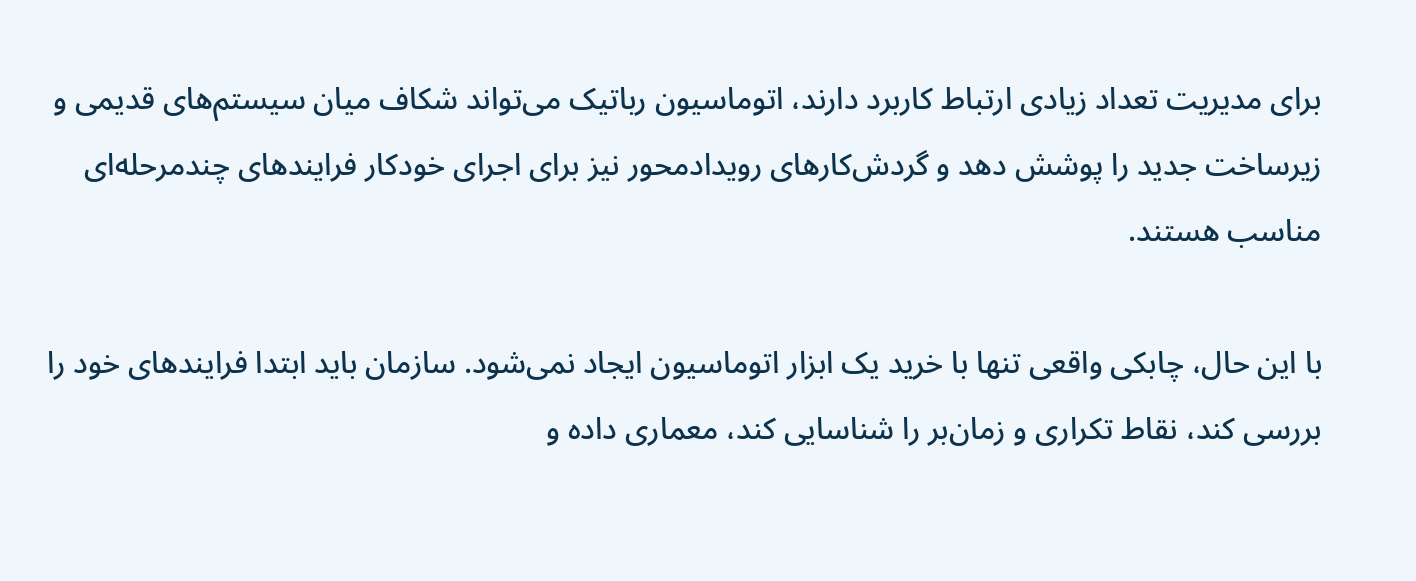برای مدیریت تعداد زیادی ارتباط کاربرد دارند، اتوماسیون رباتیک می‌تواند شکاف میان سیستم‌های قدیمی و زیرساخت جدید را پوشش دهد و گردش‌کارهای رویدادمحور نیز برای اجرای خودکار فرایندهای چندمرحله‌ای مناسب هستند.

با این حال، چابکی واقعی تنها با خرید یک ابزار اتوماسیون ایجاد نمی‌شود. سازمان باید ابتدا فرایندهای خود را بررسی کند، نقاط تکراری و زمان‌بر را شناسایی کند، معماری داده و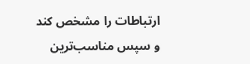ارتباطات را مشخص کند و سپس مناسب‌ترین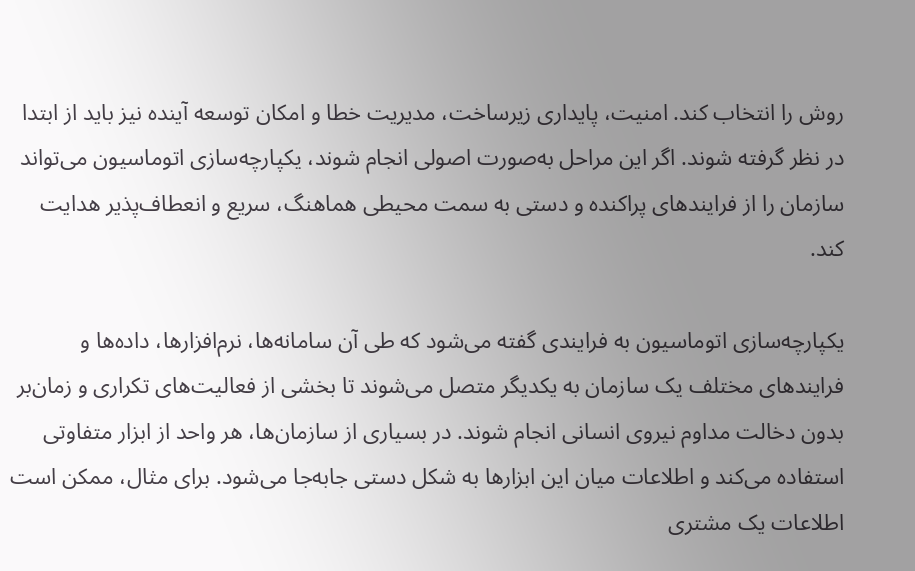روش را انتخاب کند. امنیت، پایداری زیرساخت، مدیریت خطا و امکان توسعه آینده نیز باید از ابتدا در نظر گرفته شوند. اگر این مراحل به‌صورت اصولی انجام شوند، یکپارچه‌سازی اتوماسیون می‌تواند سازمان را از فرایندهای پراکنده و دستی به سمت محیطی هماهنگ، سریع و انعطاف‌پذیر هدایت کند.

یکپارچه‌سازی اتوماسیون به فرایندی گفته می‌شود که طی آن سامانه‌ها، نرم‌افزارها، داده‌ها و فرایندهای مختلف یک سازمان به یکدیگر متصل می‌شوند تا بخشی از فعالیت‌های تکراری و زمان‌بر بدون دخالت مداوم نیروی انسانی انجام شوند. در بسیاری از سازمان‌ها، هر واحد از ابزار متفاوتی استفاده می‌کند و اطلاعات میان این ابزارها به شکل دستی جابه‌جا می‌شود. برای مثال، ممکن است اطلاعات یک مشتری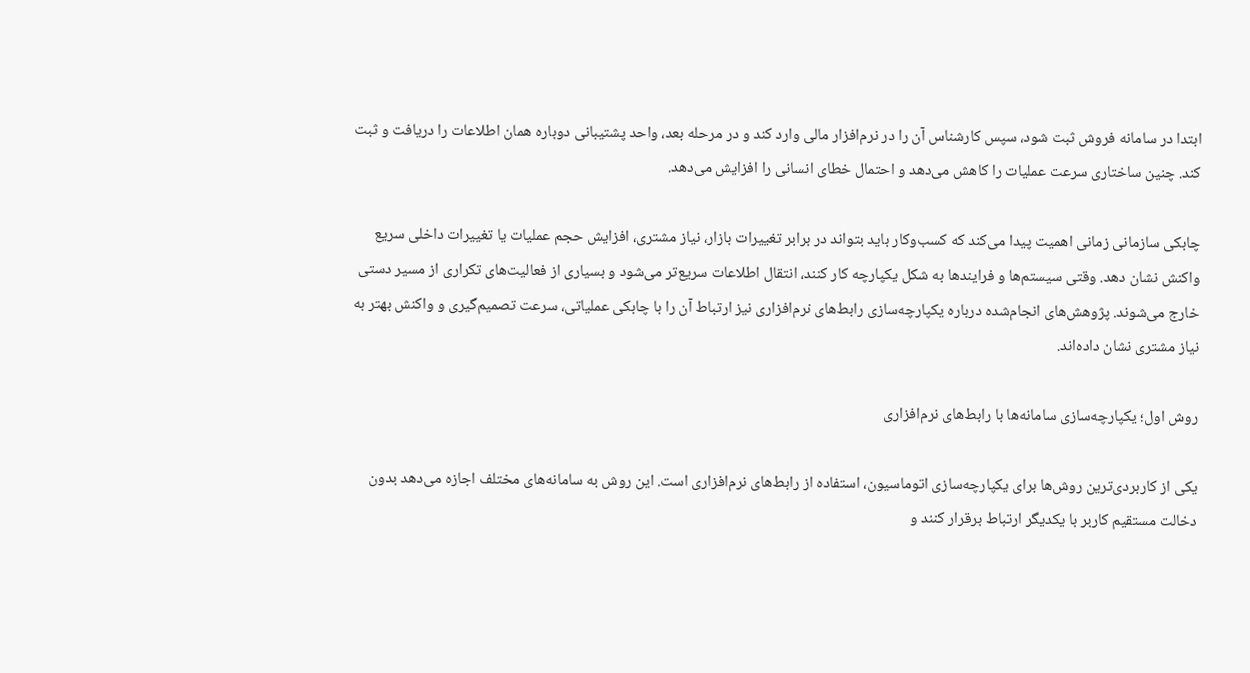ابتدا در سامانه فروش ثبت شود، سپس کارشناس آن را در نرم‌افزار مالی وارد کند و در مرحله بعد، واحد پشتیبانی دوباره همان اطلاعات را دریافت و ثبت کند. چنین ساختاری سرعت عملیات را کاهش می‌دهد و احتمال خطای انسانی را افزایش می‌دهد.

چابکی سازمانی زمانی اهمیت پیدا می‌کند که کسب‌وکار باید بتواند در برابر تغییرات بازار، نیاز مشتری، افزایش حجم عملیات یا تغییرات داخلی سریع واکنش نشان دهد. وقتی سیستم‌ها و فرایندها به شکل یکپارچه کار کنند، انتقال اطلاعات سریع‌تر می‌شود و بسیاری از فعالیت‌های تکراری از مسیر دستی خارج می‌شوند. پژوهش‌های انجام‌شده درباره یکپارچه‌سازی رابط‌های نرم‌افزاری نیز ارتباط آن را با چابکی عملیاتی، سرعت تصمیم‌گیری و واکنش بهتر به نیاز مشتری نشان داده‌اند.

روش اول؛ یکپارچه‌سازی سامانه‌ها با رابط‌های نرم‌افزاری

یکی از کاربردی‌ترین روش‌ها برای یکپارچه‌سازی اتوماسیون، استفاده از رابط‌های نرم‌افزاری است. این روش به سامانه‌های مختلف اجازه می‌دهد بدون دخالت مستقیم کاربر با یکدیگر ارتباط برقرار کنند و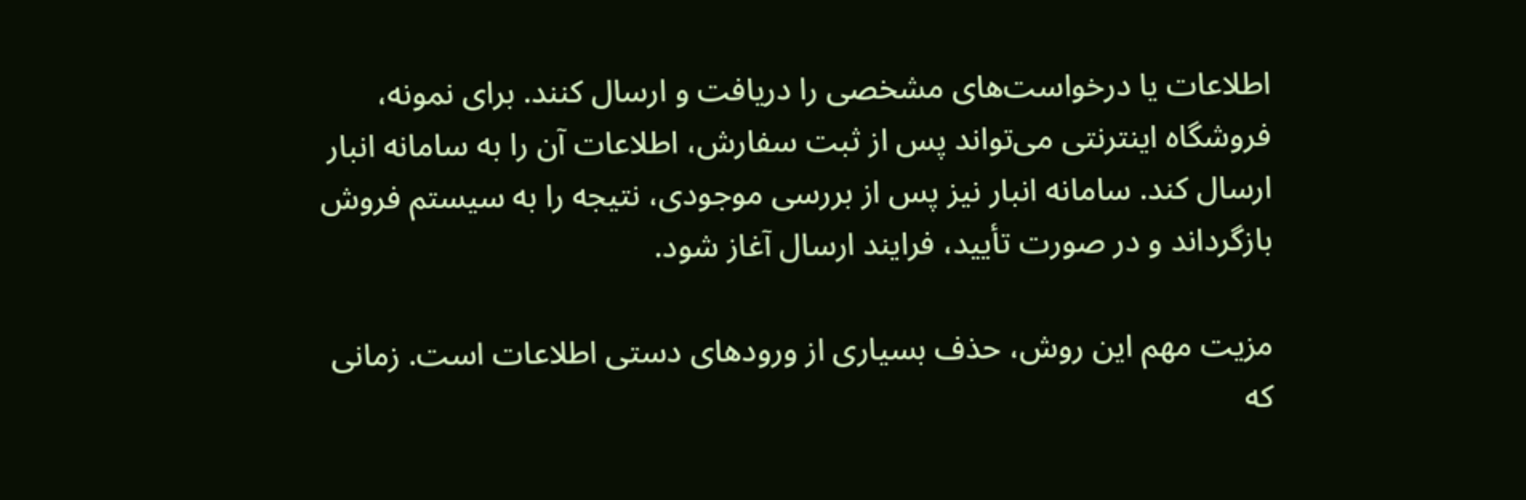اطلاعات یا درخواست‌های مشخصی را دریافت و ارسال کنند. برای نمونه، فروشگاه اینترنتی می‌تواند پس از ثبت سفارش، اطلاعات آن را به سامانه انبار ارسال کند. سامانه انبار نیز پس از بررسی موجودی، نتیجه را به سیستم فروش بازگرداند و در صورت تأیید، فرایند ارسال آغاز شود.

مزیت مهم این روش، حذف بسیاری از ورودهای دستی اطلاعات است. زمانی که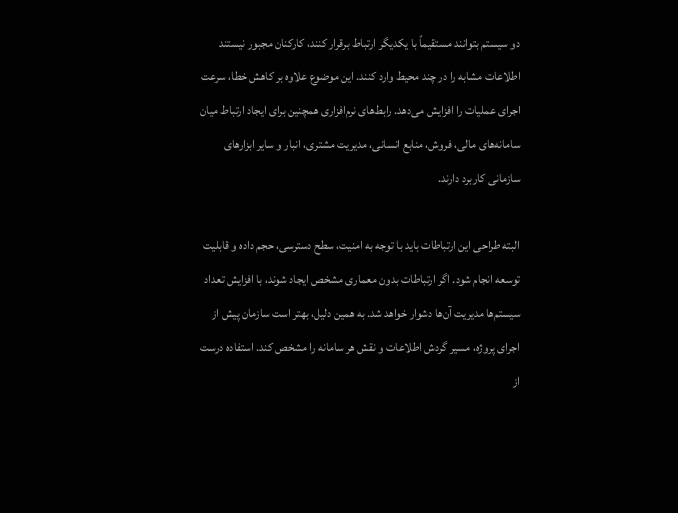دو سیستم بتوانند مستقیماً با یکدیگر ارتباط برقرار کنند، کارکنان مجبور نیستند اطلاعات مشابه را در چند محیط وارد کنند. این موضوع علاوه بر کاهش خطا، سرعت اجرای عملیات را افزایش می‌دهد. رابط‌های نرم‌افزاری همچنین برای ایجاد ارتباط میان سامانه‌های مالی، فروش، منابع انسانی، مدیریت مشتری، انبار و سایر ابزارهای سازمانی کاربرد دارند.

البته طراحی این ارتباطات باید با توجه به امنیت، سطح دسترسی، حجم داده و قابلیت توسعه انجام شود. اگر ارتباطات بدون معماری مشخص ایجاد شوند، با افزایش تعداد سیستم‌ها مدیریت آن‌ها دشوار خواهد شد. به همین دلیل، بهتر است سازمان پیش از اجرای پروژه، مسیر گردش اطلاعات و نقش هر سامانه را مشخص کند. استفاده درست از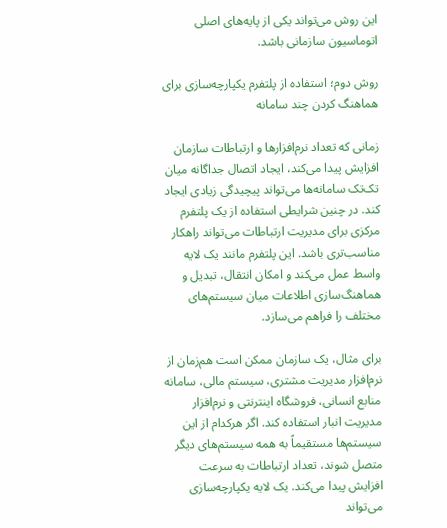این روش می‌تواند یکی از پایه‌های اصلی اتوماسیون سازمانی باشد.

روش دوم؛ استفاده از پلتفرم یکپارچه‌سازی برای هماهنگ کردن چند سامانه

زمانی که تعداد نرم‌افزارها و ارتباطات سازمان افزایش پیدا می‌کند، ایجاد اتصال جداگانه میان تک‌تک سامانه‌ها می‌تواند پیچیدگی زیادی ایجاد کند. در چنین شرایطی استفاده از یک پلتفرم مرکزی برای مدیریت ارتباطات می‌تواند راهکار مناسب‌تری باشد. این پلتفرم مانند یک لایه واسط عمل می‌کند و امکان انتقال، تبدیل و هماهنگ‌سازی اطلاعات میان سیستم‌های مختلف را فراهم می‌سازد.

برای مثال، یک سازمان ممکن است هم‌زمان از نرم‌افزار مدیریت مشتری، سیستم مالی، سامانه منابع انسانی، فروشگاه اینترنتی و نرم‌افزار مدیریت انبار استفاده کند. اگر هرکدام از این سیستم‌ها مستقیماً به همه سیستم‌های دیگر متصل شوند، تعداد ارتباطات به سرعت افزایش پیدا می‌کند. یک لایه یکپارچه‌سازی می‌تواند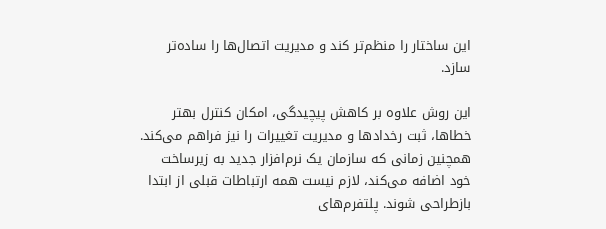این ساختار را منظم‌تر کند و مدیریت اتصال‌ها را ساده‌تر سازد.

این روش علاوه بر کاهش پیچیدگی، امکان کنترل بهتر خطاها، ثبت رخدادها و مدیریت تغییرات را نیز فراهم می‌کند. همچنین زمانی که سازمان یک نرم‌افزار جدید به زیرساخت خود اضافه می‌کند، لازم نیست همه ارتباطات قبلی از ابتدا بازطراحی شوند. پلتفرم‌های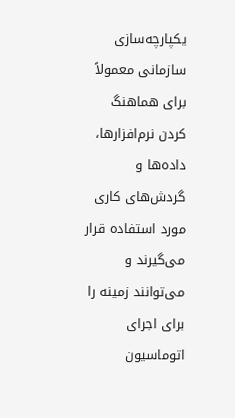یکپارچه‌سازی سازمانی معمولاً برای هماهنگ کردن نرم‌افزارها، داده‌ها و گردش‌های کاری مورد استفاده قرار می‌گیرند و می‌توانند زمینه را برای اجرای اتوماسیون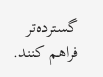گسترده‌تر فراهم کنند.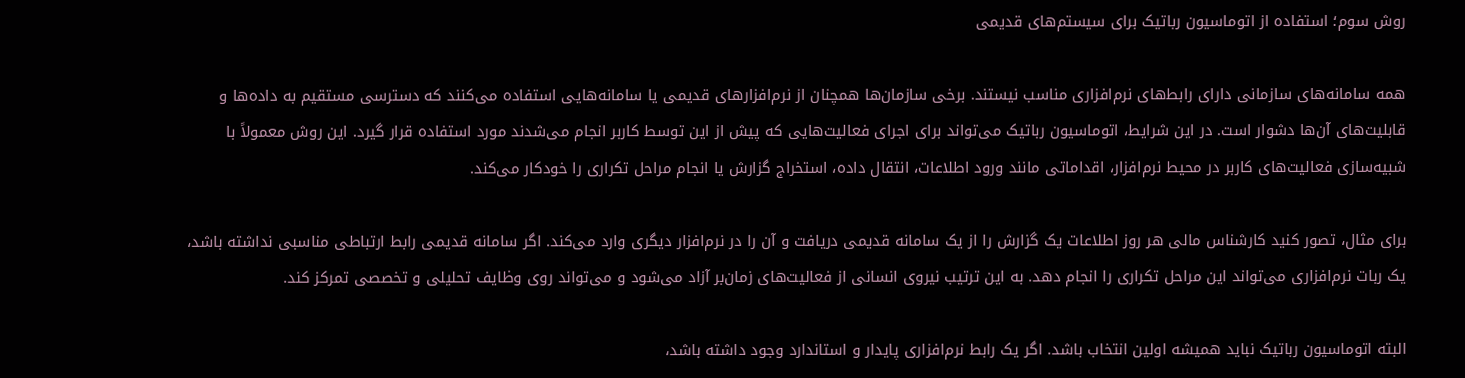روش سوم؛ استفاده از اتوماسیون رباتیک برای سیستم‌های قدیمی

همه سامانه‌های سازمانی دارای رابط‌های نرم‌افزاری مناسب نیستند. برخی سازمان‌ها همچنان از نرم‌افزارهای قدیمی یا سامانه‌هایی استفاده می‌کنند که دسترسی مستقیم به داده‌ها و قابلیت‌های آن‌ها دشوار است. در این شرایط، اتوماسیون رباتیک می‌تواند برای اجرای فعالیت‌هایی که پیش از این توسط کاربر انجام می‌شدند مورد استفاده قرار گیرد. این روش معمولاً با شبیه‌سازی فعالیت‌های کاربر در محیط نرم‌افزار، اقداماتی مانند ورود اطلاعات، انتقال داده، استخراج گزارش یا انجام مراحل تکراری را خودکار می‌کند.

برای مثال، تصور کنید کارشناس مالی هر روز اطلاعات یک گزارش را از یک سامانه قدیمی دریافت و آن را در نرم‌افزار دیگری وارد می‌کند. اگر سامانه قدیمی رابط ارتباطی مناسبی نداشته باشد، یک ربات نرم‌افزاری می‌تواند این مراحل تکراری را انجام دهد. به این ترتیب نیروی انسانی از فعالیت‌های زمان‌بر آزاد می‌شود و می‌تواند روی وظایف تحلیلی و تخصصی تمرکز کند.

البته اتوماسیون رباتیک نباید همیشه اولین انتخاب باشد. اگر یک رابط نرم‌افزاری پایدار و استاندارد وجود داشته باشد،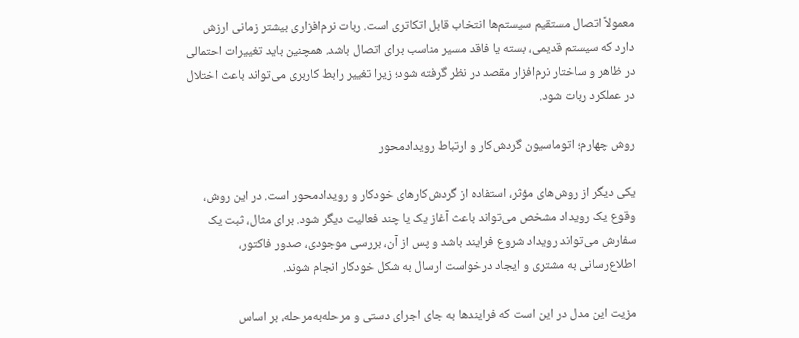معمولاً اتصال مستقیم سیستم‌ها انتخاب قابل اتکاتری است. ربات نرم‌افزاری بیشتر زمانی ارزش دارد که سیستم قدیمی، بسته یا فاقد مسیر مناسب برای اتصال باشد. همچنین باید تغییرات احتمالی در ظاهر و ساختار نرم‌افزار مقصد در نظر گرفته شود؛ زیرا تغییر رابط کاربری می‌تواند باعث اختلال در عملکرد ربات شود.

روش چهارم؛ اتوماسیون گردش‌کار و ارتباط رویدادمحور

یکی دیگر از روش‌های مؤثر، استفاده از گردش‌کارهای خودکار و رویدادمحور است. در این روش، وقوع یک رویداد مشخص می‌تواند باعث آغاز یک یا چند فعالیت دیگر شود. برای مثال، ثبت یک سفارش می‌تواند رویداد شروع فرایند باشد و پس از آن، بررسی موجودی، صدور فاکتور، اطلاع‌رسانی به مشتری و ایجاد درخواست ارسال به شکل خودکار انجام شوند.

مزیت این مدل در این است که فرایندها به جای اجرای دستی و مرحله‌به‌مرحله، بر اساس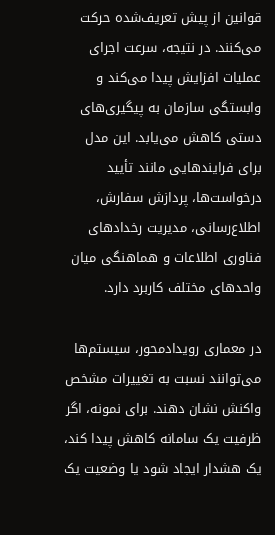قوانین از پیش تعریف‌شده حرکت می‌کنند. در نتیجه، سرعت اجرای عملیات افزایش پیدا می‌کند و وابستگی سازمان به پیگیری‌های دستی کاهش می‌یابد. این مدل برای فرایندهایی مانند تأیید درخواست‌ها، پردازش سفارش، اطلاع‌رسانی، مدیریت رخدادهای فناوری اطلاعات و هماهنگی میان واحدهای مختلف کاربرد دارد.

در معماری رویدادمحور، سیستم‌ها می‌توانند نسبت به تغییرات مشخص واکنش نشان دهند. برای نمونه، اگر ظرفیت یک سامانه کاهش پیدا کند، یک هشدار ایجاد شود یا وضعیت یک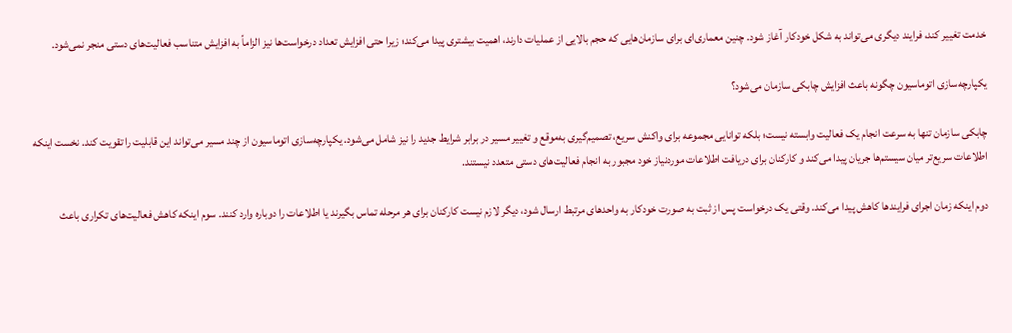خدمت تغییر کند، فرایند دیگری می‌تواند به شکل خودکار آغاز شود. چنین معماری‌ای برای سازمان‌هایی که حجم بالایی از عملیات دارند، اهمیت بیشتری پیدا می‌کند؛ زیرا حتی افزایش تعداد درخواست‌ها نیز الزاماً به افزایش متناسب فعالیت‌های دستی منجر نمی‌شود.

یکپارچه‌سازی اتوماسیون چگونه باعث افزایش چابکی سازمان می‌شود؟

چابکی سازمان تنها به سرعت انجام یک فعالیت وابسته نیست؛ بلکه توانایی مجموعه برای واکنش سریع، تصمیم‌گیری به‌موقع و تغییر مسیر در برابر شرایط جدید را نیز شامل می‌شود. یکپارچه‌سازی اتوماسیون از چند مسیر می‌تواند این قابلیت را تقویت کند. نخست اینکه اطلاعات سریع‌تر میان سیستم‌ها جریان پیدا می‌کند و کارکنان برای دریافت اطلاعات موردنیاز خود مجبور به انجام فعالیت‌های دستی متعدد نیستند.

دوم اینکه زمان اجرای فرایندها کاهش پیدا می‌کند. وقتی یک درخواست پس از ثبت به صورت خودکار به واحدهای مرتبط ارسال شود، دیگر لازم نیست کارکنان برای هر مرحله تماس بگیرند یا اطلاعات را دوباره وارد کنند. سوم اینکه کاهش فعالیت‌های تکراری باعث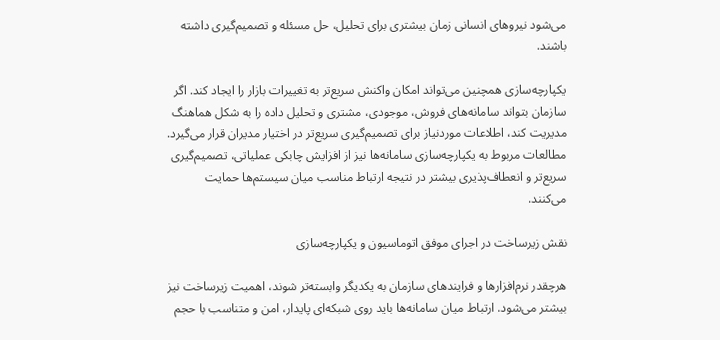می‌شود نیروهای انسانی زمان بیشتری برای تحلیل، حل مسئله و تصمیم‌گیری داشته باشند.

یکپارچه‌سازی همچنین می‌تواند امکان واکنش سریع‌تر به تغییرات بازار را ایجاد کند. اگر سازمان بتواند سامانه‌های فروش، موجودی، مشتری و تحلیل داده را به شکل هماهنگ مدیریت کند، اطلاعات موردنیاز برای تصمیم‌گیری سریع‌تر در اختیار مدیران قرار می‌گیرد. مطالعات مربوط به یکپارچه‌سازی سامانه‌ها نیز از افزایش چابکی عملیاتی، تصمیم‌گیری سریع‌تر و انعطاف‌پذیری بیشتر در نتیجه ارتباط مناسب میان سیستم‌ها حمایت می‌کنند.

نقش زیرساخت در اجرای موفق اتوماسیون و یکپارچه‌سازی

هرچقدر نرم‌افزارها و فرایندهای سازمان به یکدیگر وابسته‌تر شوند، اهمیت زیرساخت نیز بیشتر می‌شود. ارتباط میان سامانه‌ها باید روی شبکه‌ای پایدار، امن و متناسب با حجم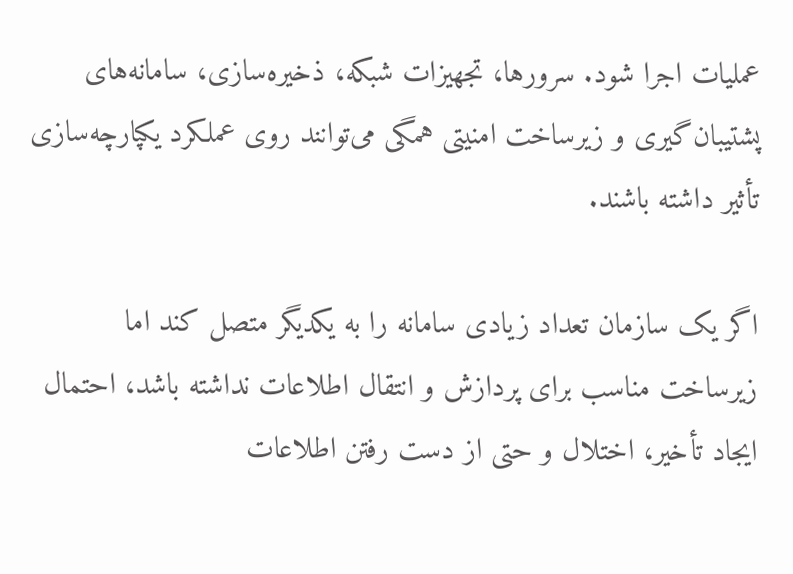عملیات اجرا شود. سرورها، تجهیزات شبکه، ذخیره‌سازی، سامانه‌های پشتیبان‌گیری و زیرساخت امنیتی همگی می‌توانند روی عملکرد یکپارچه‌سازی تأثیر داشته باشند.

اگر یک سازمان تعداد زیادی سامانه را به یکدیگر متصل کند اما زیرساخت مناسب برای پردازش و انتقال اطلاعات نداشته باشد، احتمال ایجاد تأخیر، اختلال و حتی از دست رفتن اطلاعات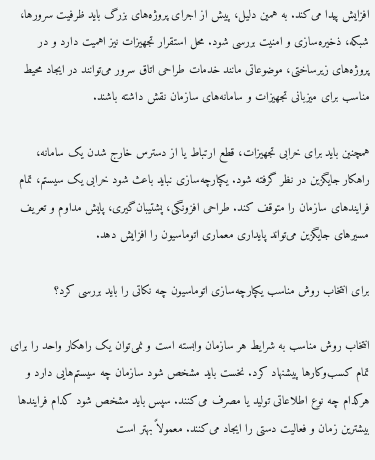افزایش پیدا می‌کند. به همین دلیل، پیش از اجرای پروژه‌های بزرگ باید ظرفیت سرورها، شبکه، ذخیره‌سازی و امنیت بررسی شود. محل استقرار تجهیزات نیز اهمیت دارد و در پروژه‌های زیرساختی، موضوعاتی مانند خدمات طراحی اتاق سرور می‌توانند در ایجاد محیط مناسب برای میزبانی تجهیزات و سامانه‌های سازمان نقش داشته باشند.

همچنین باید برای خرابی تجهیزات، قطع ارتباط یا از دسترس خارج شدن یک سامانه، راهکار جایگزین در نظر گرفته شود. یکپارچه‌سازی نباید باعث شود خرابی یک سیستم، تمام فرایندهای سازمان را متوقف کند. طراحی افزونگی، پشتیبان‌گیری، پایش مداوم و تعریف مسیرهای جایگزین می‌تواند پایداری معماری اتوماسیون را افزایش دهد.

برای انتخاب روش مناسب یکپارچه‌سازی اتوماسیون چه نکاتی را باید بررسی کرد؟

انتخاب روش مناسب به شرایط هر سازمان وابسته است و نمی‌توان یک راهکار واحد را برای تمام کسب‌وکارها پیشنهاد کرد. نخست باید مشخص شود سازمان چه سیستم‌هایی دارد و هرکدام چه نوع اطلاعاتی تولید یا مصرف می‌کنند. سپس باید مشخص شود کدام فرایندها بیشترین زمان و فعالیت دستی را ایجاد می‌کنند. معمولاً بهتر است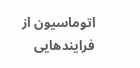اتوماسیون از فرایندهایی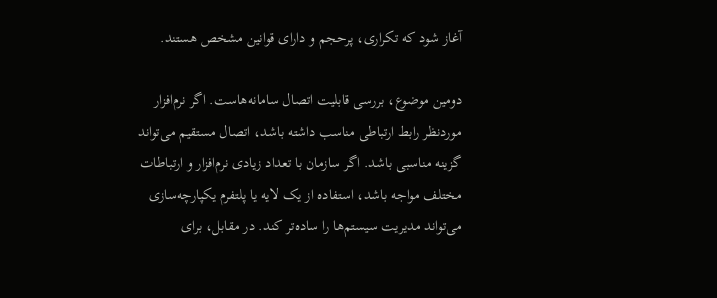آغاز شود که تکراری، پرحجم و دارای قوانین مشخص هستند.

دومین موضوع، بررسی قابلیت اتصال سامانه‌هاست. اگر نرم‌افزار موردنظر رابط ارتباطی مناسب داشته باشد، اتصال مستقیم می‌تواند گزینه مناسبی باشد. اگر سازمان با تعداد زیادی نرم‌افزار و ارتباطات مختلف مواجه باشد، استفاده از یک لایه یا پلتفرم یکپارچه‌سازی می‌تواند مدیریت سیستم‌ها را ساده‌تر کند. در مقابل، برای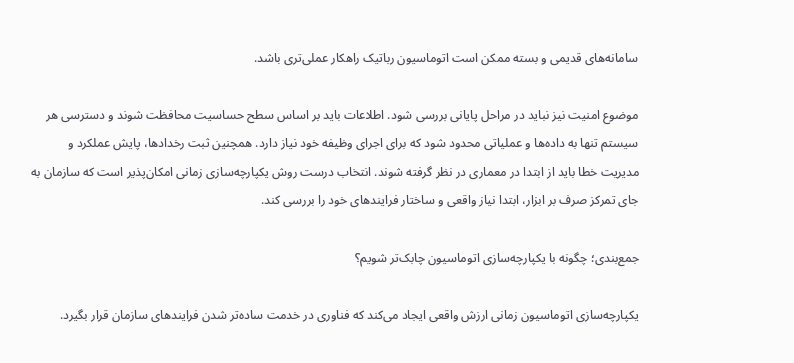سامانه‌های قدیمی و بسته ممکن است اتوماسیون رباتیک راهکار عملی‌تری باشد.

موضوع امنیت نیز نباید در مراحل پایانی بررسی شود. اطلاعات باید بر اساس سطح حساسیت محافظت شوند و دسترسی هر سیستم تنها به داده‌ها و عملیاتی محدود شود که برای اجرای وظیفه خود نیاز دارد. همچنین ثبت رخدادها، پایش عملکرد و مدیریت خطا باید از ابتدا در معماری در نظر گرفته شوند. انتخاب درست روش یکپارچه‌سازی زمانی امکان‌پذیر است که سازمان به جای تمرکز صرف بر ابزار، ابتدا نیاز واقعی و ساختار فرایندهای خود را بررسی کند.

جمع‌بندی؛ چگونه با یکپارچه‌سازی اتوماسیون چابک‌تر شویم؟

یکپارچه‌سازی اتوماسیون زمانی ارزش واقعی ایجاد می‌کند که فناوری در خدمت ساده‌تر شدن فرایندهای سازمان قرار بگیرد.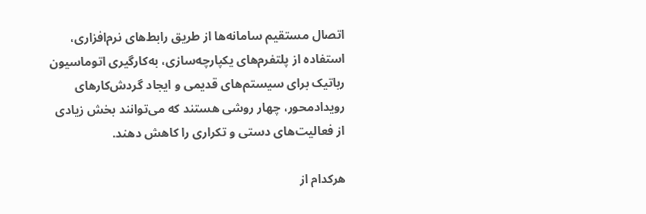اتصال مستقیم سامانه‌ها از طریق رابط‌های نرم‌افزاری، استفاده از پلتفرم‌های یکپارچه‌سازی، به‌کارگیری اتوماسیون رباتیک برای سیستم‌های قدیمی و ایجاد گردش‌کارهای رویدادمحور، چهار روشی هستند که می‌توانند بخش زیادی از فعالیت‌های دستی و تکراری را کاهش دهند.

هرکدام از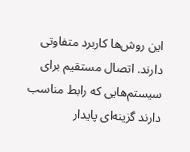این روش‌ها کاربرد متفاوتی دارند. اتصال مستقیم برای سیستم‌هایی که رابط مناسب دارند گزینه‌ای پایدار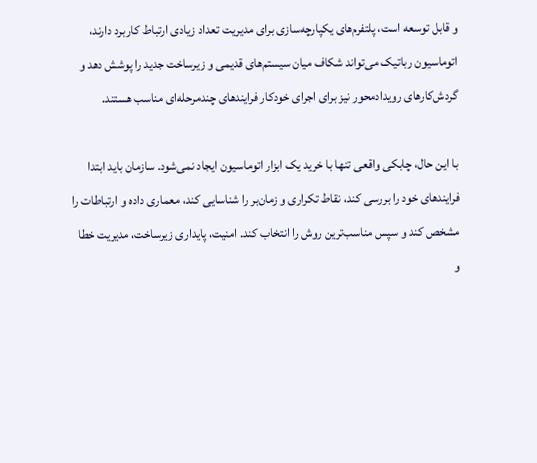و قابل توسعه است، پلتفرم‌های یکپارچه‌سازی برای مدیریت تعداد زیادی ارتباط کاربرد دارند، اتوماسیون رباتیک می‌تواند شکاف میان سیستم‌های قدیمی و زیرساخت جدید را پوشش دهد و گردش‌کارهای رویدادمحور نیز برای اجرای خودکار فرایندهای چندمرحله‌ای مناسب هستند.

با این حال، چابکی واقعی تنها با خرید یک ابزار اتوماسیون ایجاد نمی‌شود. سازمان باید ابتدا فرایندهای خود را بررسی کند، نقاط تکراری و زمان‌بر را شناسایی کند، معماری داده و ارتباطات را مشخص کند و سپس مناسب‌ترین روش را انتخاب کند. امنیت، پایداری زیرساخت، مدیریت خطا و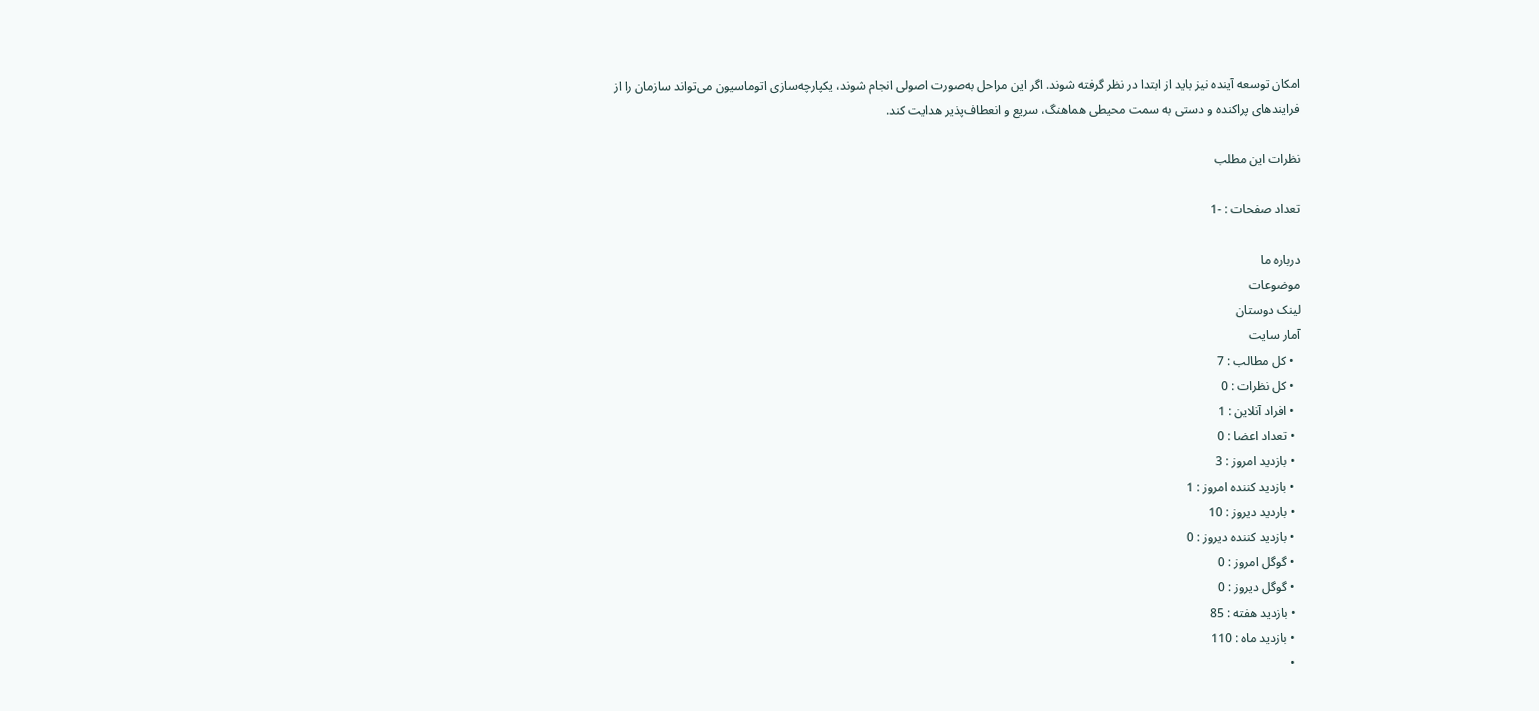امکان توسعه آینده نیز باید از ابتدا در نظر گرفته شوند. اگر این مراحل به‌صورت اصولی انجام شوند، یکپارچه‌سازی اتوماسیون می‌تواند سازمان را از فرایندهای پراکنده و دستی به سمت محیطی هماهنگ، سریع و انعطاف‌پذیر هدایت کند.

نظرات این مطلب

تعداد صفحات : -1

درباره ما
موضوعات
لینک دوستان
آمار سایت
  • کل مطالب : 7
  • کل نظرات : 0
  • افراد آنلاین : 1
  • تعداد اعضا : 0
  • بازدید امروز : 3
  • بازدید کننده امروز : 1
  • باردید دیروز : 10
  • بازدید کننده دیروز : 0
  • گوگل امروز : 0
  • گوگل دیروز : 0
  • بازدید هفته : 85
  • بازدید ماه : 110
  •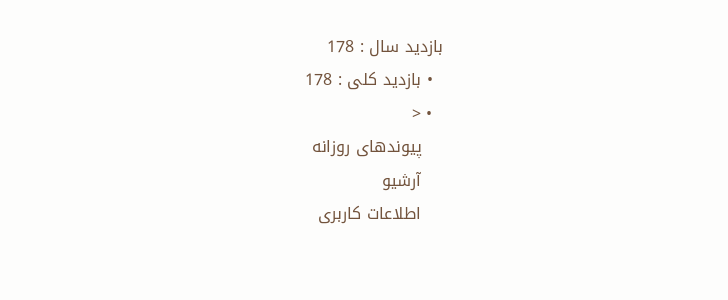بازدید سال : 178
  • بازدید کلی : 178
  • <
    پیوندهای روزانه
    آرشیو
    اطلاعات کاربری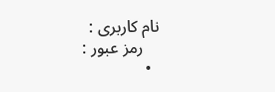نام کاربری :
    رمز عبور :
  •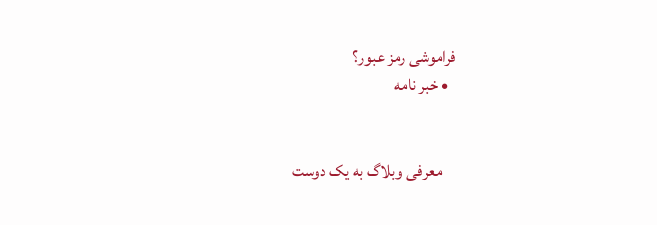فراموشی رمز عبور؟
  • خبر نامه


    معرفی وبلاگ به یک دوست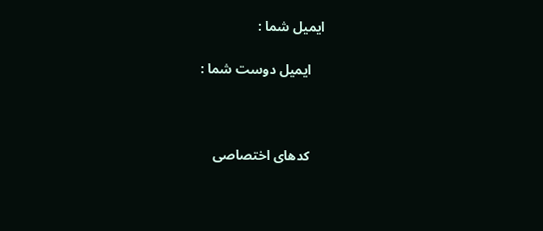ایمیل شما :

    ایمیل دوست شما :



    کدهای اختصاصی